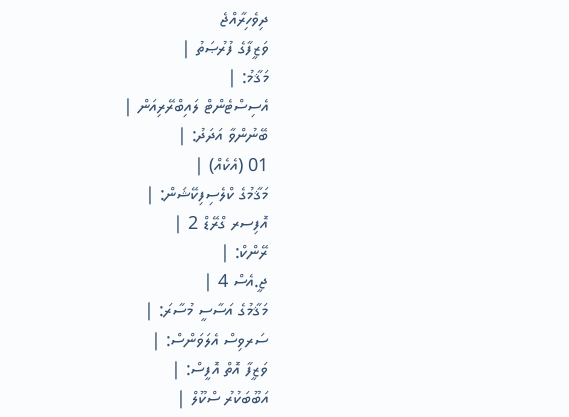ދިވެހިރާއްޖެ
ވަޒީފާގެ ފުރުޞަތު |
މަޤާމު: |
އެސިސްޓެންޓް ލައިބްރޭރިއަން |
ބޭނުންވާ އަދަދު: |
01 (އެކެއް) |
މަޤާމުގެ ކްލެސިފިކޭޝަން: |
އޮފިސރ ގްރޭޑް 2 |
ރޭންކް: |
ޖީ.އެސް 4 |
މަޤާމުގެ އަސާސީ މުސާރަ: |
ސަރވިސް އެލަވަންސް: |
ވަޒީފާ އޮތް އޮފީސް: |
އަބޫބަކުރު ސްކޫލް |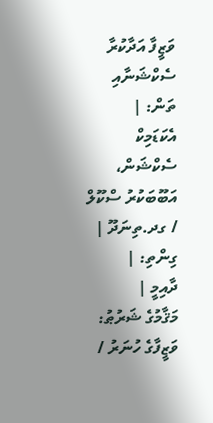ވަޒީފާ އަދާކުރާ ސެކްޝަނާއި ތަން: |
އެކަޑަމިކް ސެކްޝަން، އަބޫބަކުރު ސްކޫލް / ގދ.ތިނަދޫ |
ގިންތި: |
ދާއިމީ |
މަޤާމުގެ ޝަރުޠު:
ވަޒީފާގެ ހުނަރު /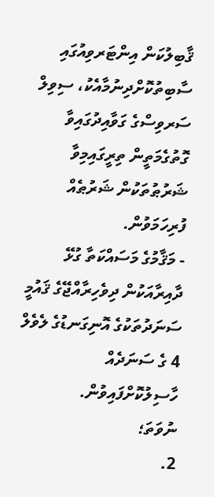ޤާބިލުކަން އިންޓަރވިއުގައި ސާބިތުކޮށްދިނުމާއެކު، ސިވިލް ސަރވިސްގެ ގަވާއިދުގައިވާ ގޮތުގެމަތީން ތިރީގައިމިވާ ޝަރުޠުތަކުން ޝަރުޠެއް ފުރިހަމަވުން.
- މަޤާމުގެ މަސައްކަތާ ގުޅޭ ދާއިރާއަކުން ދިވެހިރާއްޖޭގެ ޤައުމީ ސަނަދުތަކުގެ އޮނިގަނޑުގެ ލެވެލް 4 ގެ ސަނަދެއް ހާސިލުކޮށްފައިވުން.
ނުވަތަ؛
2.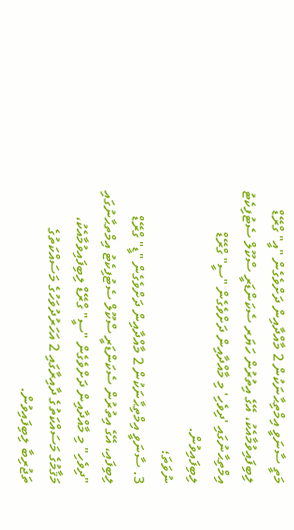މަތީ ސާނަވީ އިމްތިޙާނަކުން 2 މާއްދާއިން ދަށްވެގެން "އީ" ގްރޭޑް ލިބިފައިވުމާއެކު، އޭގެ އިތުރުން ހަޔަރ ސެކަންޑަރީ ސްކޫލް ސެޓުފިކެޓު އިމްތިޙާނުގައި 'ދިވެހި' މި މާއްދާއިން ދަށްވެގެން "ސީ" ގްރޭޑް ލިބިފައިވުން.
ނުވަތަ؛
3. ސާނަވީ އިމްތިޙާނަކުން 2 މާއްދާއިން ދަށްވެގެން "ޑީ" ގްރޭޑް ލިބިފައި، އޭގެ އިތުރުން ސެކަންޑަރީ ސްކޫލް ސެޓުފިކެޓު އިމްތޙާނުގައި "ދިވެހި" މި މާއްދާއިން ދަށްވެގެން "ސީ" ގްރޭޑް ލިބިފައިވުމާއެކު، މަޤާމުގެ މަސައްކަތުގެ ދާއިރާގައި 2 އަހަރުދުވަހުގެ މަސައްކަތުގެ ތަޖުރިބާ ލިބިފައިވުން.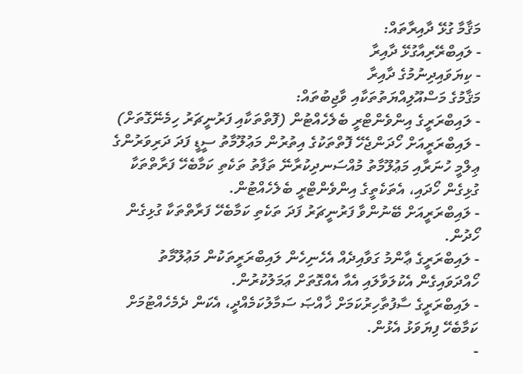މަޤާމާ ގުޅޭ ދާއިރާތައް:
- ލައިބްރޭރިއާގުޅޭ ދާއިރާ
- ކިޔަވައިދިނުމުގެ ދާއިރާ
މަޤާމުގެ މަސްއޫލިއްޔަތުތަކާއި ވާޖިބުތައް:
- ލައިބްރަރީގެ އިންވެންޓްރީ ބެލެހެއްޓުން (ފޮތްތަކާއި ފަރުނީޗަރު ހިމެނޭގޮތަށް)
- ލައިބްރަރީއަށް ހޯދަންޖެހޭ ފޮތްތަކުގެ އިތުރުން މަޢުލޫމާތު ސީޑީ ފަދަ ދަރިވަރުންގެ ޢިލްމީ ހުނަރާއި މަޢުލޫމާތު މުއްސަނދިކުރާނޭ ތަފާތު ތަކެތި ކަމާބެހޭ ފަރާތްތަކާ ގުޅިގެން ހޯދައި، އެތަކެތީގެ އިންވެންޓްރީ ބެލެހެއްޓުން.
- ލައިބްރަރީއަށް ބޭނުންވާ ފަރުނީޗަރު ފަދަ ތަކެތި ކަމާބެހޭ ފަރާތްތަކާ ގުޅިގެން ހޯދުން.
- ލައިބްރަރީގެ ޢާންމު ގަވާއިދެއް އެހެނިހެން ލައިބްރަރީތަކުން މަޢުލޫމާތު ހޯއްދަވައިގެން އެކުލަވާލައި އެއާ އެއްގޮތަށް ޢަމަލުކުރުން.
- ލައިބްރަރީގެ ސާފުތާހިރުކަމަށް ޚާއްޞަ ސަމާލުކަމެއްދީ، އެކަން ދެމެހެއްޓުމަށް ކަމާބެހޭ ފިޔަވަޅު އެޅުން.
-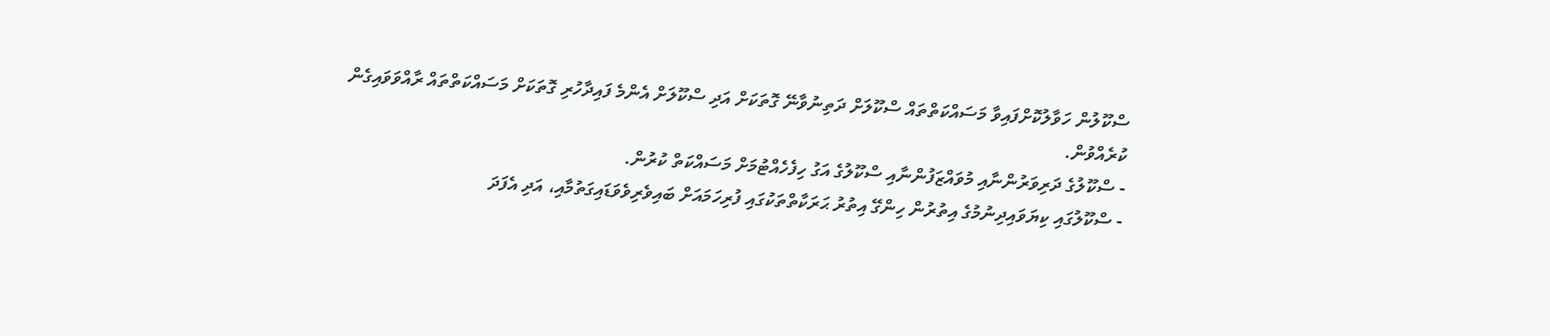ސްކޫލުން ހަވާލުކޮށްފައިވާ މަސައްކަތްތައް ސްކޫލަށް ދަތިނުވާނޭ ގޮތަކަށް އަދި ސްކޫލަށް އެންމެ ފައިދާހުރި ގޮތަކަށް މަސައްކަތްތައް ރާއްވަވައިގެން ކުރެއްވުން.
- ސްކޫލުގެ ދަރިވަރުންނާއި މުވައްޒަފުންނާއި ސްކޫލުގެ އަގު ހިފެހެއްޓުމަށް މަސައްކަތް ކުރުން.
- ސްކޫލުގައި ކިޔަވައިދިނުމުގެ އިތުރުން ހިންގޭ އިތުރު ޙަރަކާތްތަކުގައި ފުރިހަމައަށް ބައިވެރިވެވަޑައިގަތުމާއި، އަދި އެފަދަ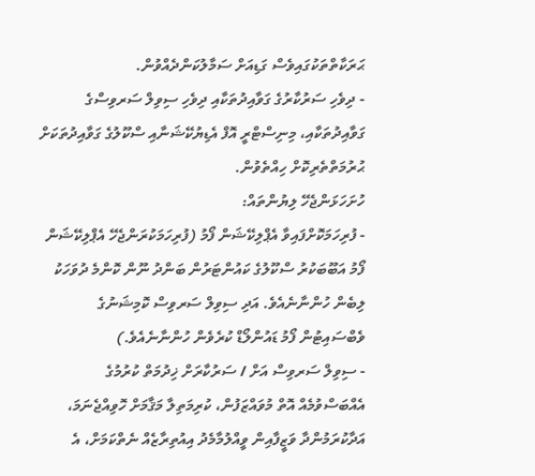ޙަރަކާތްތަކުގައިވެސް ގަޑިއަށް ސަމާލުކަންދެއްވުން.
- ދިވެހި ސަރުކާރުގެ ގަވާއިދުތަކާއި ދިވެހި ސިވިލް ސަރވިސްގެ ގަވާއިދުތަކާއި، މިނިސްޓްރީ އޮފް އެޑިޔުކޭޝަނާއި ސްކޫލުގެ ގަވާއިދުތަކަށް ޙުރުމަތްތެރިކޮށް ހިއްތެވުން.
ހުށަހަޅަންޖެހޭ ލިޔުންތައް:
- ފުރިހަމަކޮށްފައިވާ އެޕްލިކޭޝަން ފޯމު (ފުރިހަމަކުރަންޖެހޭ އެޕްލިކޭޝަން ފޯމު އަބޫބަކުރު ސްކޫލުގެ ކައުންޓަރުން ބަންދު ނޫން ކޮންމެ ދުވަހަކު ލިބެން ހުންނާނެއެވެ. އަދި ސިވިލް ސަރވިސް ކޮމިޝަނުގެ ވެބްސައިޓުން ފޯމު ޑައުންލޯޑް ކުރެވެން ހުންނާނެއެވެ.)
- ސިވިލް ސަރވިސް އަށް / ސަރުކާރަށް ޚިދުމަތް ކުރުމުގެ އެއްބަސްވުމެއް އޮތް މުވައްޒަފުން، ކުރިމަތިލާ މަޤާމަށް ހޮވިއްޖެނަމަ، އަދާކުރަމުންދާ ވަޒީފާއިން ވީއްލުމާމެދު އިއުތިރާޒެއް ނެތްކަމަށް، އެ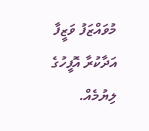މުވައްޒަފު ވަޒީފާ އަދާކުރާ އޮފީހުގެ ލިޔުމެއް.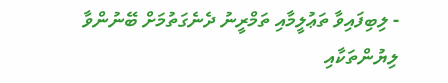- ލިބިފައިވާ ތަޢުލީމާއި ތަމްރީނު ދެނެގަތުމަށް ބޭނުންވާ ލިޔުންތަކާއި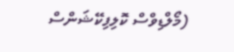(މޯލްޑިވްސް ކޮލިފިކޭޝަންސް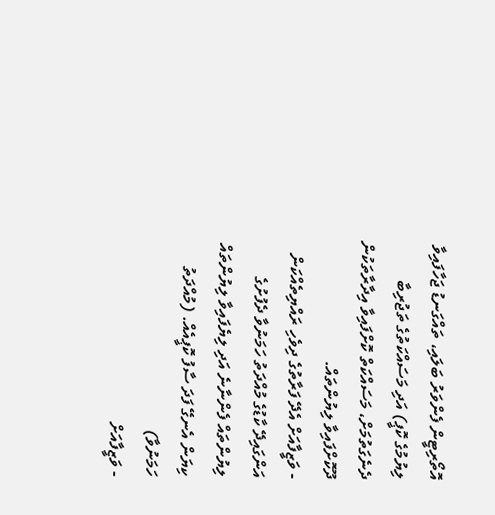އޮތޯރިޓީން ފެންވަރު ބަލައި، ތައްގަނޑު ޖަހާފައިވާ ލިޔުމުގެ ކޮޕީ) އަދި މަސައްކަތުގެ ތަޖުރިބާ ދެނެގަތުމަށް، މަސައްކަތް ކޮށްފައިވާ އިދާރާތަކުން ދޫކޮށްފައިވާ ލިޔުންތައް.
- ވަޒީފާއަށް އެދޭ ފަރާތުގެ ދިވެހި ރައްޔިތެއްކަން އަންގައިދޭ ކާޑުގެ މުއްދަތު ހަމަނުވާ ދެފުށުގެ ލިޔުންތައް ފެންނާނެ އަދި ލިޔެފައިވާ ލިޔުންތައް ކިޔަން އެނގޭ ފަދަ ސާފު ކޮޕީއެއް. (މުއްދަތު ހަމަނުވާ)
- ވަޒީފާއަށް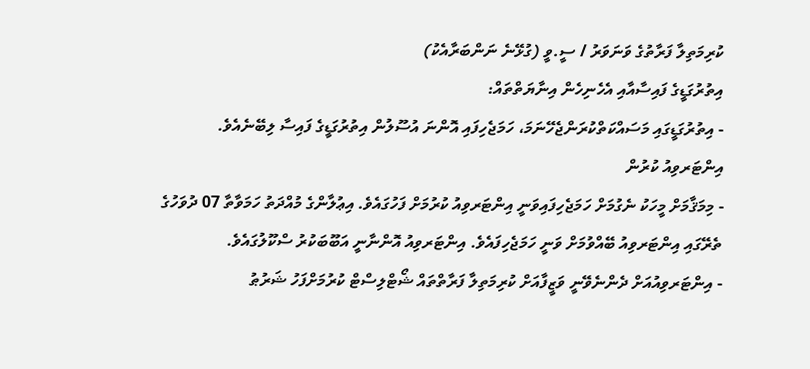ކުރިމަތިލާ ފަރާތުގެ ވަނަވަރު / ސީ.ވީ (ގުޅޭނެ ނަންބަރާއެކު)
އިތުރުގަޑީގެ ފައިސާއާއި އެހެނިހެން އިނާޔަތްތައް:
- އިތުރުގަޑީގައި މަސައްކަތްކުރަންޖެހޭނަމަ، ހަމަޖެހިފައި އޮންނަ އުސޫލުން އިތުރުގަޑީގެ ފައިސާ ލިބޭނެއެވެ.
އިންޓަރވިއު ކުރުން
- މިމަޤާމަށް މީހަކު ނެގުމަށް ހަމަޖެހިފައިވަނީ އިންޓަރވިއު ކުރުމަށް ފަހުގައެވެ. އިޢުލާންގެ މުއްދަތު ހަމަވާތާ 07 ދުވަހުގެ ތެރޭގައި އިންޓަރވިއު ބޭއްވުމަށް ވަނީ ހަމަޖެހިފައެވެ. އިންޓަރވިއު އޮންނާނީ އަބޫބަކުރު ސްކޫލުގައެވެ.
- އިންޓަރވިއުއަށް ދެންނެވޭނީ ވަޒީފާއަށް ކުރިމަތިލާ ފަރާތްތައް ޝޯޓްލިސްޓް ކުރުމަށްފަހު ޝަރުޠު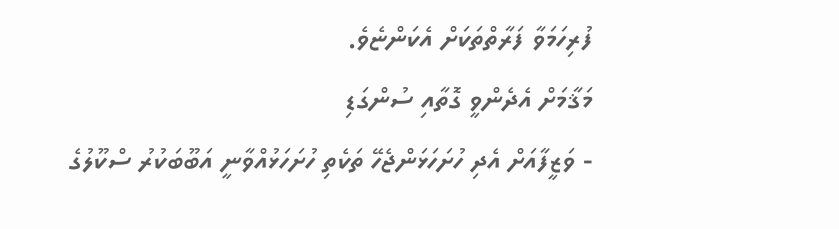ފުރިހަމަވާ ފަރާތްތަކަށް އެކަންޏެވެ.
މަޤާމަށް އެދެންވީ ގޮތާއި ސުންގަޑި
- ވަޒީފާއަށް އެދި ހުށަހަޅަންޖެހޭ ތަކެތި ހުށަހަޅުއްވާނީ އަބޫބަކުރު ސްކޫލުގެ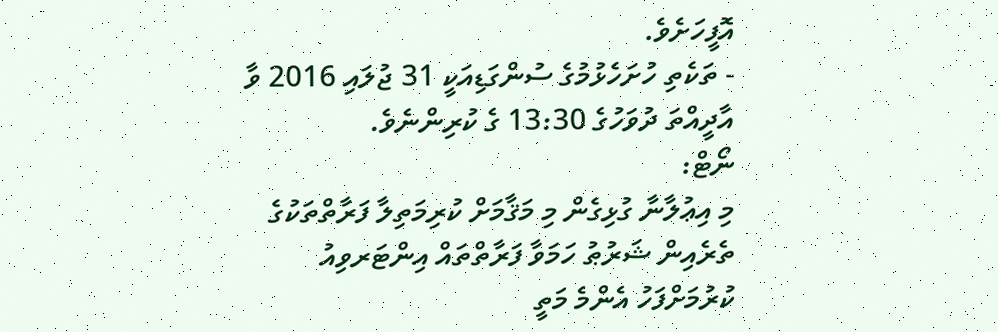އޮފީހަށެވެ.
- ތަކެތި ހުށަހެޅުމުގެ ސުންގަޑިއަކީ 31 ޖުލައި 2016 ވާ އާދީއްތަ ދުވަހުގެ 13:30 ގެ ކުރިންނެވެ.
ނޯޓް:
މި އިޢުލާނާ ގުޅިގެން މި މަޤާމަށް ކުރިމަތިލާ ފަރާތްތަކުގެ ތެރެއިން ޝަރުޠު ހަމަވާ ފަރާތްތައް އިންޓަރވިއު ކުރުމަށްފަހު އެންމެ މަތީ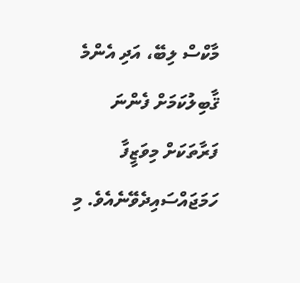މާކްސް ލިބޭ، އަދި އެންމެ ޤާބިލުކަމަށް ފެންނަ ފަރާތަކަށް މިވަޒީފާ ހަމަޖައްސައިދެވޭނެއެވެ. މި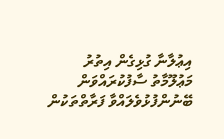އިޢުލާނާ ގުޅިގެން އިތުރު މަޢުލޫމާތު ސާފުކުރައްވަން ބޭނުންފުޅުވެލައްވާ ފަރާތްތަކުން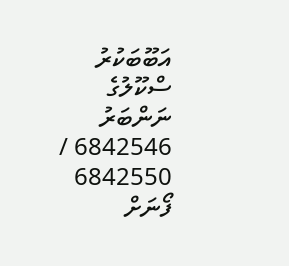އަބޫބަކުރު ސްކޫލުގެ ނަންބަރު 6842546 / 6842550 ފޯނަށް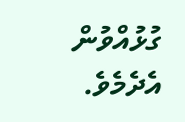ގުޅުއްވުން އެދެމެވެ.